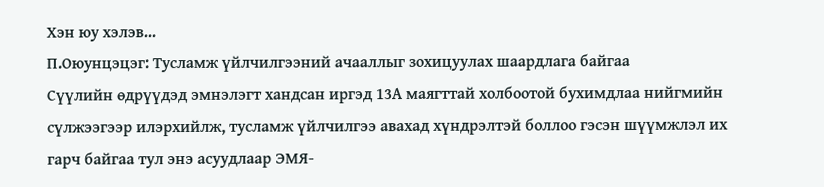Хэн юу хэлэв...
П.Оюунцэцэг: Тусламж үйлчилгээний ачааллыг зохицуулах шаардлага байгаа
Сүүлийн өдрүүдэд эмнэлэгт хандсан иргэд 13А маягттай холбоотой бухимдлаа нийгмийн сүлжээгээр илэрхийлж, тусламж үйлчилгээ авахад хүндрэлтэй боллоо гэсэн шүүмжлэл их гарч байгаа тул энэ асуудлаар ЭМЯ-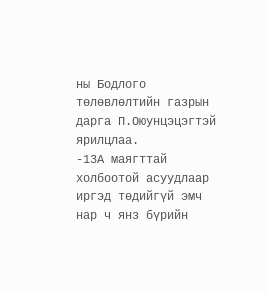ны Бодлого төлөвлөлтийн газрын дарга П.Оюунцэцэгтэй ярилцлаа.
-13А маягттай холбоотой асуудлаар иргэд төдийгүй эмч нар ч янз бүрийн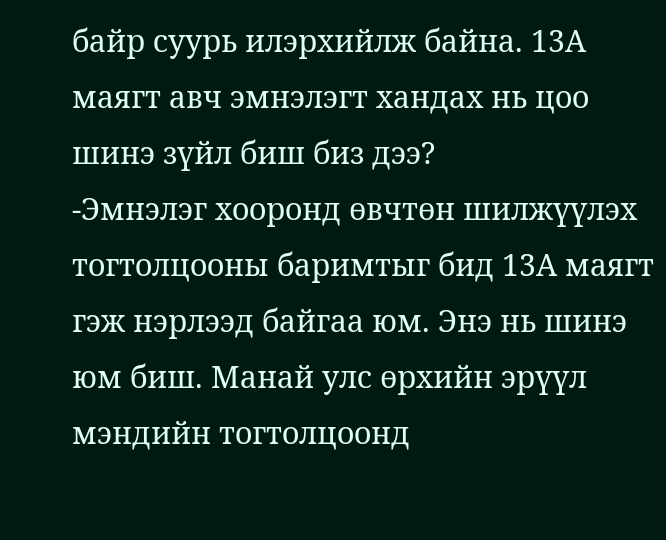байр суурь илэрхийлж байна. 13А маягт авч эмнэлэгт хандах нь цоо шинэ зүйл биш биз дээ?
-Эмнэлэг хооронд өвчтөн шилжүүлэх тогтолцооны баримтыг бид 13А маягт гэж нэрлээд байгаа юм. Энэ нь шинэ юм биш. Манай улс өрхийн эрүүл мэндийн тогтолцоонд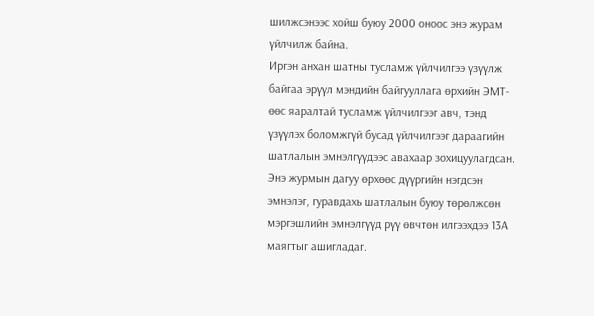шилжсэнээс хойш буюу 2000 оноос энэ журам үйлчилж байна.
Иргэн анхан шатны тусламж үйлчилгээ үзүүлж байгаа эрүүл мэндийн байгууллага өрхийн ЭМТ-өөс яаралтай тусламж үйлчилгээг авч, тэнд үзүүлэх боломжгүй бусад үйлчилгээг дараагийн шатлалын эмнэлгүүдээс авахаар зохицуулагдсан. Энэ журмын дагуу өрхөөс дүүргийн нэгдсэн эмнэлэг, гуравдахь шатлалын буюу төрөлжсөн мэргэшлийн эмнэлгүүд рүү өвчтөн илгээхдээ 13А маягтыг ашигладаг.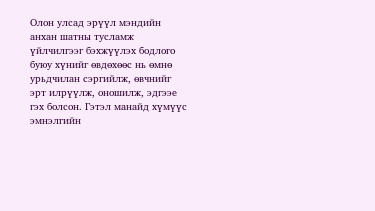Олон улсад эрүүл мэндийн анхан шатны тусламж үйлчилгээг бэхжүүлэх бодлого буюу хүнийг өвдөхөөс нь өмнө урьдчилан сэргийлж, өвчнийг эрт илрүүлж, оношилж, эдгээе гэх болсон. Гэтэл манайд хүмүүс эмнэлгийн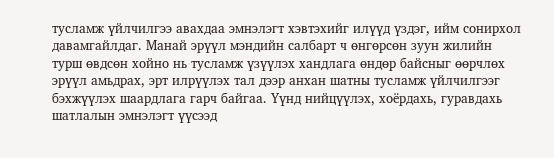тусламж үйлчилгээ авахдаа эмнэлэгт хэвтэхийг илүүд үздэг, ийм сонирхол давамгайлдаг. Манай эрүүл мэндийн салбарт ч өнгөрсөн зуун жилийн турш өвдсөн хойно нь тусламж үзүүлэх хандлага өндөр байсныг өөрчлөх эрүүл амьдрах, эрт илрүүлэх тал дээр анхан шатны тусламж үйлчилгээг бэхжүүлэх шаардлага гарч байгаа. Үүнд нийцүүлэх, хоёрдахь, гуравдахь шатлалын эмнэлэгт үүсээд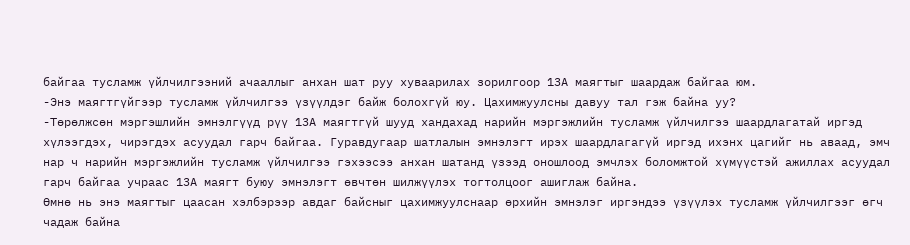байгаа тусламж үйлчилгээний ачааллыг анхан шат руу хуваарилах зорилгоор 13А маягтыг шаардаж байгаа юм.
-Энэ маягтгүйгээр тусламж үйлчилгээ үзүүлдэг байж болохгүй юу. Цахимжуулсны давуу тал гэж байна уу?
-Төрөлжсөн мэргэшлийн эмнэлгүүд рүү 13А маягтгүй шууд хандахад нарийн мэргэжлийн тусламж үйлчилгээ шаардлагатай иргэд хүлээгдэх, чирэгдэх асуудал гарч байгаа. Гуравдугаар шатлалын эмнэлэгт ирэх шаардлагагүй иргэд ихэнх цагийг нь аваад, эмч нар ч нарийн мэргэжлийн тусламж үйлчилгээ гэхээсээ анхан шатанд үзээд оношлоод эмчлэх боломжтой хүмүүстэй ажиллах асуудал гарч байгаа учраас 13А маягт буюу эмнэлэгт өвчтөн шилжүүлэх тогтолцоог ашиглаж байна.
Өмнө нь энэ маягтыг цаасан хэлбэрээр авдаг байсныг цахимжуулснаар өрхийн эмнэлэг иргэндээ үзүүлэх тусламж үйлчилгээг өгч чадаж байна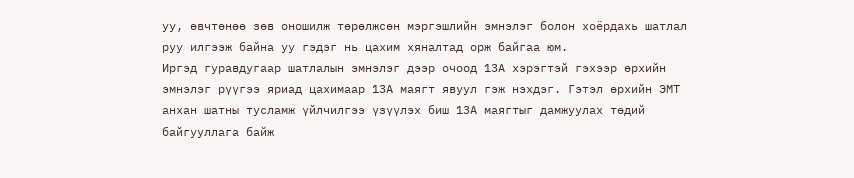уу, өвчтөнөө зөв оношилж төрөлжсөн мэргэшлийн эмнэлэг болон хоёрдахь шатлал руу илгээж байна уу гэдэг нь цахим хяналтад орж байгаа юм.
Иргэд гуравдугаар шатлалын эмнэлэг дээр очоод 13А хэрэгтэй гэхээр өрхийн эмнэлэг рүүгээ яриад цахимаар 13А маягт явуул гэж нэхдэг. Гэтэл өрхийн ЭМТ анхан шатны тусламж үйлчилгээ үзүүлэх биш 13А маягтыг дамжуулах төдий байгууллага байж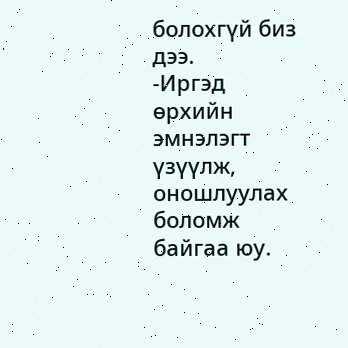болохгүй биз дээ.
-Иргэд өрхийн эмнэлэгт үзүүлж, оношлуулах боломж байгаа юу.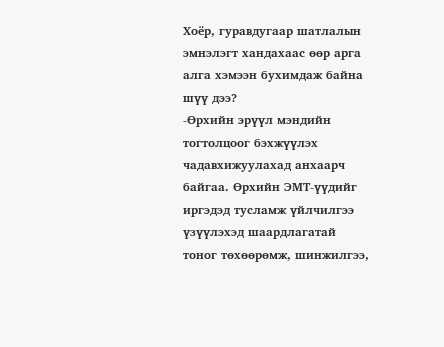Хоёр, гуравдугаар шатлалын эмнэлэгт хандахаас өөр арга алга хэмээн бухимдаж байна шүү дээ?
-Өрхийн эрүүл мэндийн тогтолцоог бэхжүүлэх чадавхижуулахад анхаарч байгаа. Өрхийн ЭМТ-үүдийг иргэдэд тусламж үйлчилгээ үзүүлэхэд шаардлагатай тоног төхөөрөмж, шинжилгээ,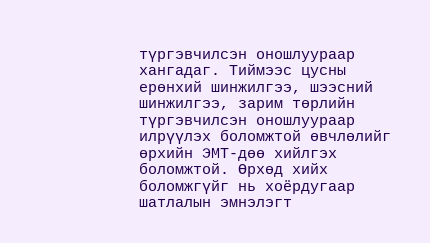түргэвчилсэн оношлуураар хангадаг. Тиймээс цусны ерөнхий шинжилгээ, шээсний шинжилгээ, зарим төрлийн түргэвчилсэн оношлуураар илрүүлэх боломжтой өвчлөлийг өрхийн ЭМТ-дөө хийлгэх боломжтой. Өрхөд хийх боломжгүйг нь хоёрдугаар шатлалын эмнэлэгт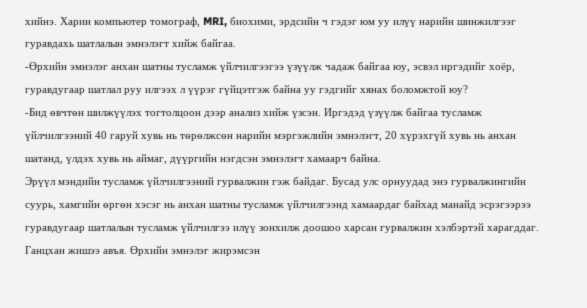хийнэ. Харин компьютер томограф, MRI, биохими, эрдсийн ч гэдэг юм уу илүү нарийн шинжилгээг гуравдахь шатлалын эмнэлэгт хийж байгаа.
-Өрхийн эмнэлэг анхан шатны тусламж үйлчилгээгээ үзүүлж чадаж байгаа юу, эсвэл иргэдийг хоёр, гуравдугаар шатлал руу илгээх л үүрэг гүйцэтгэж байна уу гэдгийг хянах боломжтой юу?
-Бид өвчтөн шилжүүлэх тогтолцоон дээр анализ хийж үзсэн. Иргэдэд үзүүлж байгаа тусламж үйлчилгээний 40 гаруй хувь нь төрөлжсөн нарийн мэргэжлийн эмнэлэгт, 20 хүрэхгүй хувь нь анхан шатанд, үлдэх хувь нь аймаг, дүүргийн нэгдсэн эмнэлэгт хамаарч байна.
Эрүүл мэндийн тусламж үйлчилгээний гурвалжин гэж байдаг. Бусад улс орнуудад энэ гурвалжингийн суурь, хамгийн өргөн хэсэг нь анхан шатны тусламж үйлчилгээнд хамаардаг байхад манайд эсрэгээрээ гуравдугаар шатлалын тусламж үйлчилгээ илүү зонхилж доошоо харсан гурвалжин хэлбэртэй харагддаг.
Ганцхан жишээ авъя. Өрхийн эмнэлэг жирэмсэн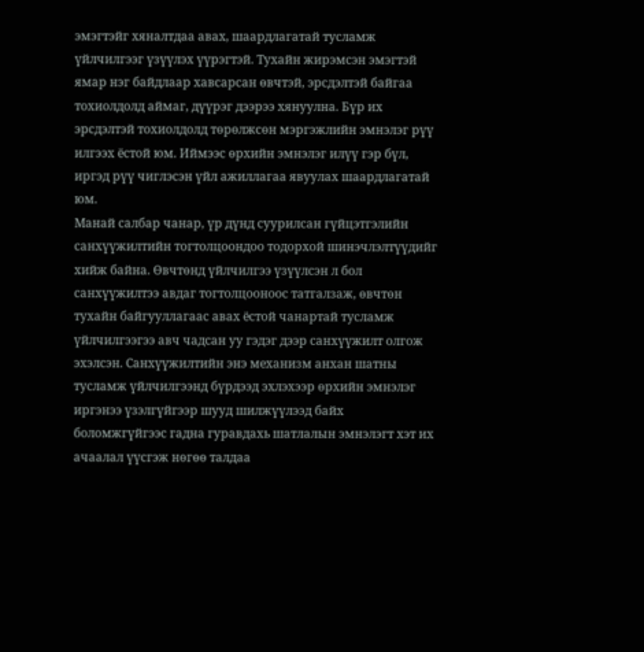эмэгтэйг хяналтдаа авах, шаардлагатай тусламж үйлчилгээг үзүүлэх үүрэгтэй. Тухайн жирэмсэн эмэгтэй ямар нэг байдлаар хавсарсан өвчтэй, эрсдэлтэй байгаа тохиолдолд аймаг, дүүрэг дээрээ хянуулна. Бүр их эрсдэлтэй тохиолдолд төрөлжсөн мэргэжлийн эмнэлэг рүү илгээх ёстой юм. Иймээс өрхийн эмнэлэг илүү гэр бүл, иргэд рүү чиглэсэн үйл ажиллагаа явуулах шаардлагатай юм.
Манай салбар чанар, үр дүнд суурилсан гүйцэтгэлийн санхүүжилтийн тогтолцоондоо тодорхой шинэчлэлтүүдийг хийж байна. Өвчтөнд үйлчилгээ үзүүлсэн л бол санхүүжилтээ авдаг тогтолцооноос татгалзаж, өвчтөн тухайн байгууллагаас авах ёстой чанартай тусламж үйлчилгээгээ авч чадсан уу гэдэг дээр санхүүжилт олгож эхэлсэн. Санхүүжилтийн энэ механизм анхан шатны тусламж үйлчилгээнд бүрдээд эхлэхээр өрхийн эмнэлэг иргэнээ үзэлгүйгээр шууд шилжүүлээд байх боломжгүйгээс гадна гуравдахь шатлалын эмнэлэгт хэт их ачаалал үүсгэж нөгөө талдаа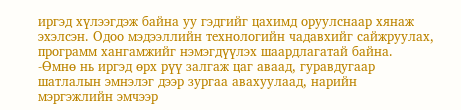иргэд хүлээгдэж байна уу гэдгийг цахимд оруулснаар хянаж эхэлсэн. Одоо мэдээллийн технологийн чадавхийг сайжруулах, программ хангамжийг нэмэгдүүлэх шаардлагатай байна.
-Өмнө нь иргэд өрх рүү залгаж цаг аваад, гуравдугаар шатлалын эмнэлэг дээр зургаа авахуулаад, нарийн мэргэжлийн эмчээр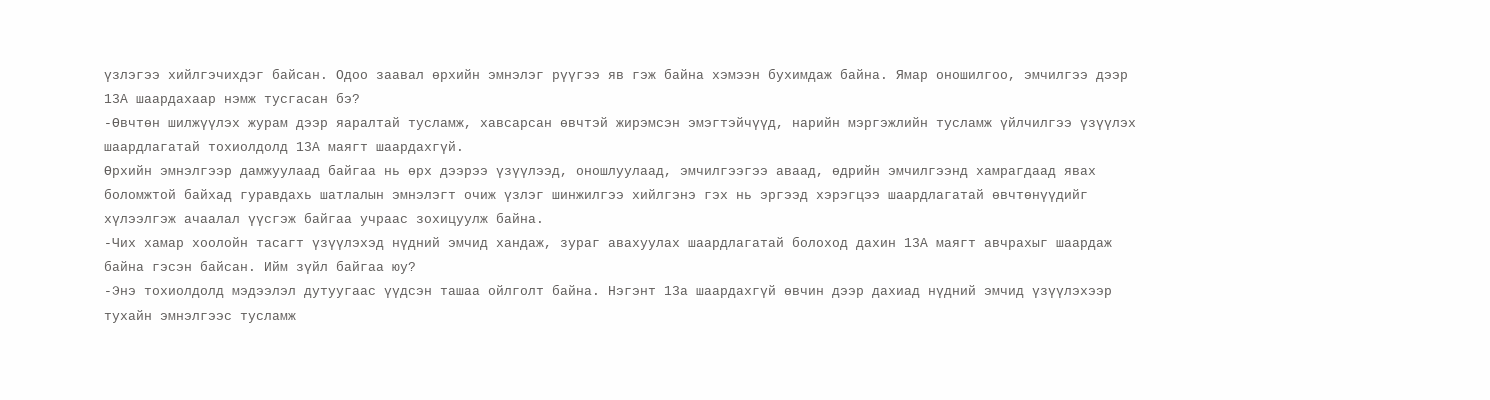үзлэгээ хийлгэчихдэг байсан. Одоо заавал өрхийн эмнэлэг рүүгээ яв гэж байна хэмээн бухимдаж байна. Ямар оношилгоо, эмчилгээ дээр 13А шаардахаар нэмж тусгасан бэ?
-Өвчтөн шилжүүлэх журам дээр яаралтай тусламж, хавсарсан өвчтэй жирэмсэн эмэгтэйчүүд, нарийн мэргэжлийн тусламж үйлчилгээ үзүүлэх шаардлагатай тохиолдолд 13А маягт шаардахгүй.
Өрхийн эмнэлгээр дамжуулаад байгаа нь өрх дээрээ үзүүлээд, оношлуулаад, эмчилгээгээ аваад, өдрийн эмчилгээнд хамрагдаад явах боломжтой байхад гуравдахь шатлалын эмнэлэгт очиж үзлэг шинжилгээ хийлгэнэ гэх нь эргээд хэрэгцээ шаардлагатай өвчтөнүүдийг хүлээлгэж ачаалал үүсгэж байгаа учраас зохицуулж байна.
-Чих хамар хоолойн тасагт үзүүлэхэд нүдний эмчид хандаж, зураг авахуулах шаардлагатай болоход дахин 13А маягт авчрахыг шаардаж байна гэсэн байсан. Ийм зүйл байгаа юу?
-Энэ тохиолдолд мэдээлэл дутуугаас үүдсэн ташаа ойлголт байна. Нэгэнт 13а шаардахгүй өвчин дээр дахиад нүдний эмчид үзүүлэхээр тухайн эмнэлгээс тусламж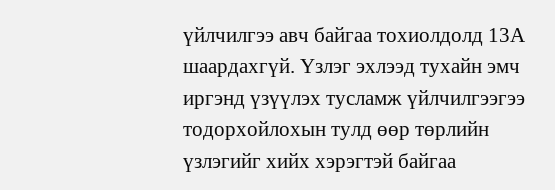үйлчилгээ авч байгаа тохиолдолд 13А шаардахгүй. Үзлэг эхлээд тухайн эмч иргэнд үзүүлэх тусламж үйлчилгээгээ тодорхойлохын тулд өөр төрлийн үзлэгийг хийх хэрэгтэй байгаа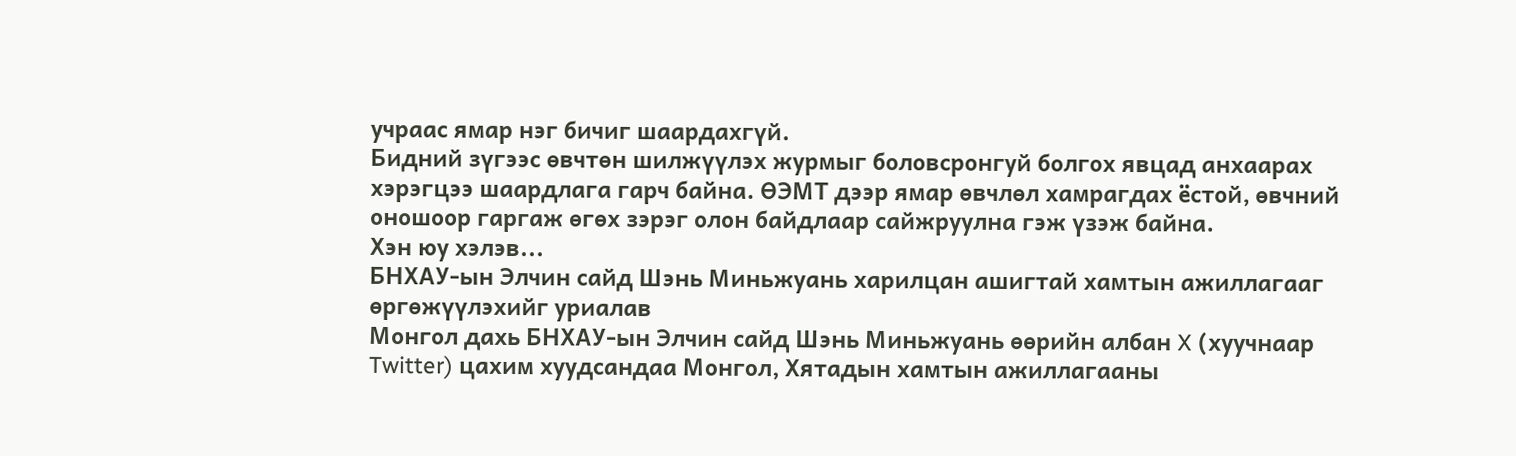учраас ямар нэг бичиг шаардахгүй.
Бидний зүгээс өвчтөн шилжүүлэх журмыг боловсронгуй болгох явцад анхаарах хэрэгцээ шаардлага гарч байна. ӨЭМТ дээр ямар өвчлөл хамрагдах ёстой, өвчний оношоор гаргаж өгөх зэрэг олон байдлаар сайжруулна гэж үзэж байна.
Хэн юу хэлэв...
БНХАУ-ын Элчин сайд Шэнь Миньжуань харилцан ашигтай хамтын ажиллагааг өргөжүүлэхийг уриалав
Монгол дахь БНХАУ-ын Элчин сайд Шэнь Миньжуань өөрийн албан X (хуучнаар Twitter) цахим хуудсандаа Монгол, Хятадын хамтын ажиллагааны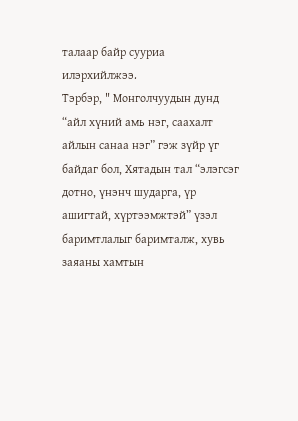талаар байр сууриа илэрхийлжээ.
Тэрбэр, " Монголчуудын дунд “айл хүний амь нэг, саахалт айлын санаа нэг” гэж зүйр үг байдаг бол, Хятадын тал “элэгсэг дотно, үнэнч шударга, үр ашигтай, хүртээмжтэй” үзэл баримтлалыг баримталж, хувь заяаны хамтын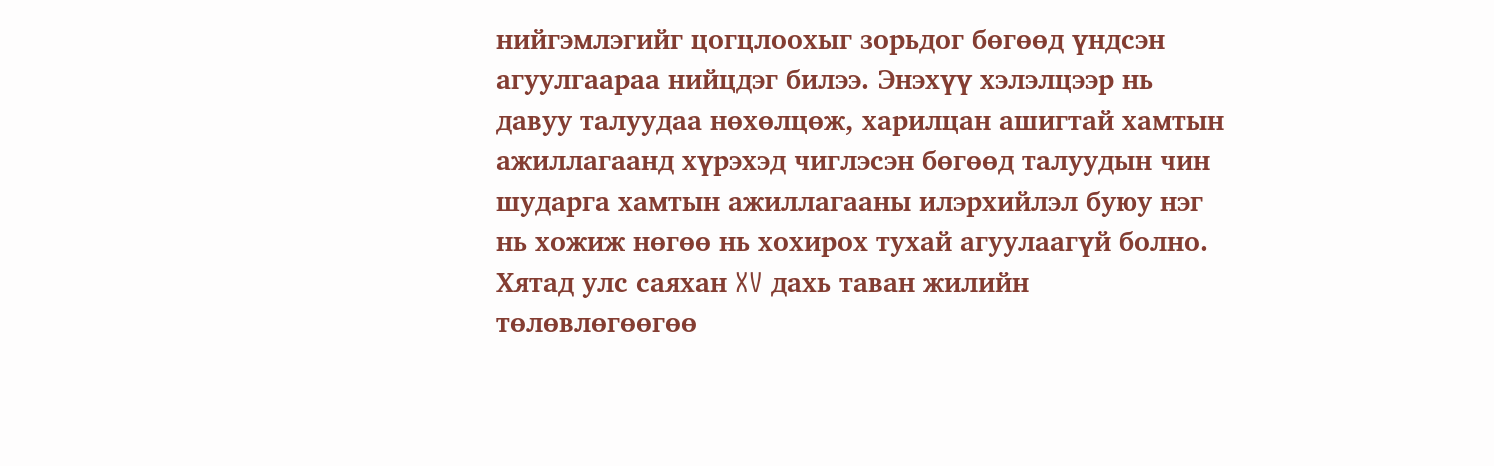нийгэмлэгийг цогцлоохыг зорьдог бөгөөд үндсэн агуулгаараа нийцдэг билээ. Энэхүү хэлэлцээр нь давуу талуудаа нөхөлцөж, харилцан ашигтай хамтын ажиллагаанд хүрэхэд чиглэсэн бөгөөд талуудын чин шударга хамтын ажиллагааны илэрхийлэл буюу нэг нь хожиж нөгөө нь хохирох тухай агуулаагүй болно. Хятад улс саяхан XV дахь таван жилийн төлөвлөгөөгөө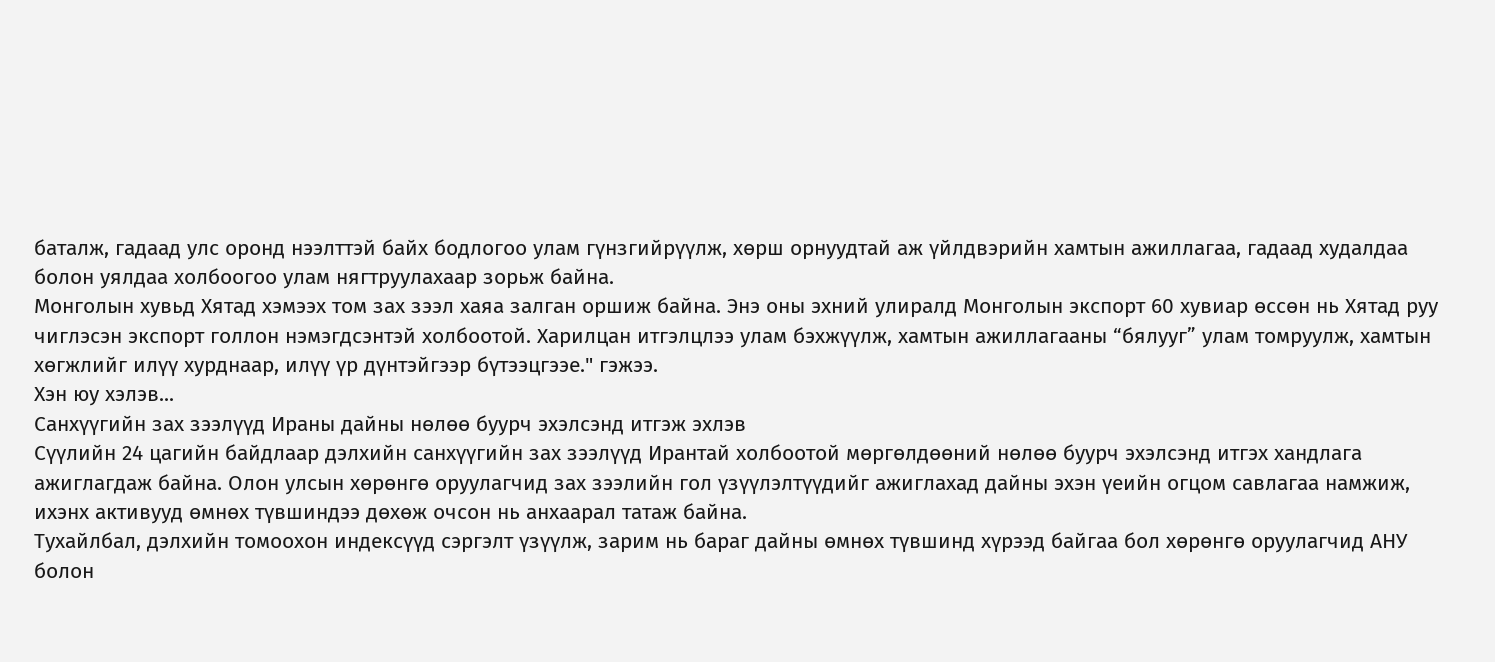баталж, гадаад улс оронд нээлттэй байх бодлогоо улам гүнзгийрүүлж, хөрш орнуудтай аж үйлдвэрийн хамтын ажиллагаа, гадаад худалдаа болон уялдаа холбоогоо улам нягтруулахаар зорьж байна.
Монголын хувьд Хятад хэмээх том зах зээл хаяа залган оршиж байна. Энэ оны эхний улиралд Монголын экспорт 60 хувиар өссөн нь Хятад руу чиглэсэн экспорт голлон нэмэгдсэнтэй холбоотой. Харилцан итгэлцлээ улам бэхжүүлж, хамтын ажиллагааны “бялууг” улам томруулж, хамтын хөгжлийг илүү хурднаар, илүү үр дүнтэйгээр бүтээцгээе." гэжээ.
Хэн юу хэлэв...
Санхүүгийн зах зээлүүд Ираны дайны нөлөө буурч эхэлсэнд итгэж эхлэв
Сүүлийн 24 цагийн байдлаар дэлхийн санхүүгийн зах зээлүүд Ирантай холбоотой мөргөлдөөний нөлөө буурч эхэлсэнд итгэх хандлага ажиглагдаж байна. Олон улсын хөрөнгө оруулагчид зах зээлийн гол үзүүлэлтүүдийг ажиглахад дайны эхэн үеийн огцом савлагаа намжиж, ихэнх активууд өмнөх түвшиндээ дөхөж очсон нь анхаарал татаж байна.
Тухайлбал, дэлхийн томоохон индексүүд сэргэлт үзүүлж, зарим нь бараг дайны өмнөх түвшинд хүрээд байгаа бол хөрөнгө оруулагчид АНУ болон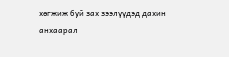хөгжиж буй зах зээлүүдэд дахин анхаарал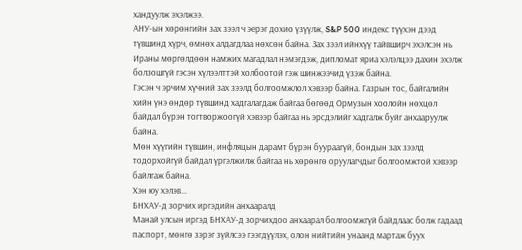хандуулж эхэлжээ.
АНУ-ын хөрөнгийн зах зээл ч эерэг дохио үзүүлж, S&P 500 индекс түүхэн дээд түвшинд хүрч, өмнөх алдагдлаа нөхсөн байна. Зах зээл ийнхүү тайвширч эхэлсэн нь Ираны мөргөлдөөн намжих магадлал нэмэгдэж, дипломат яриа хэлэлцээ дахин эхэлж болзошгүй гэсэн хүлээлттэй холбоотой гэж шинжээчид үзэж байна.
Гэсэн ч эрчим хүчний зах зээлд болгоомжлол хэвээр байна. Газрын тос, байгалийн хийн үнэ өндөр түвшинд хадгалагдаж байгаа бөгөөд Ормузын хоолойн нөхцөл байдал бүрэн тогтворжоогүй хэвээр байгаа нь эрсдэлийг хадгалж буйг анхааруулж байна.
Мөн хүүгийн түвшин, инфляцын дарамт бүрэн буураагүй, бондын зах зээлд тодорхойгүй байдал үргэлжилж байгаа нь хөрөнгө оруулагчдыг болгоомжтой хэвээр байлгаж байна.
Хэн юу хэлэв...
БНХАУ-д зорчих иргэдийн анхааралд
Манай улсын иргэд БНХАУ-д зорчихдоо анхаарал болгоомжгүй байдлаас болж гадаад паспорт, мөнгө зэрэг зүйлсээ гээгдүүлэх, олон нийтийн унаанд мартаж буух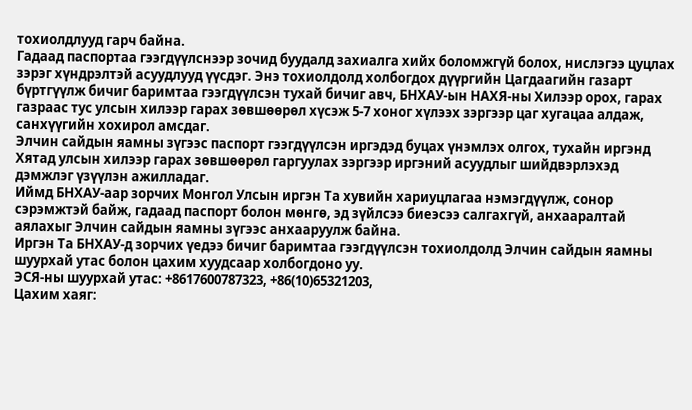тохиолдлууд гарч байна.
Гадаад паспортаа гээгдүүлснээр зочид буудалд захиалга хийх боломжгүй болох, нислэгээ цуцлах зэрэг хүндрэлтэй асуудлууд үүсдэг. Энэ тохиолдолд холбогдох дүүргийн Цагдаагийн газарт бүртгүүлж бичиг баримтаа гээгдүүлсэн тухай бичиг авч, БНХАУ-ын НАХЯ-ны Хилээр орох, гарах газраас тус улсын хилээр гарах зөвшөөрөл хүсэж 5-7 хоног хүлээх зэргээр цаг хугацаа алдаж, санхүүгийн хохирол амсдаг.
Элчин сайдын яамны зүгээс паспорт гээгдүүлсэн иргэдэд буцах үнэмлэх олгох, тухайн иргэнд Хятад улсын хилээр гарах зөвшөөрөл гаргуулах зэргээр иргэний асуудлыг шийдвэрлэхэд дэмжлэг үзүүлэн ажилладаг.
Иймд БНХАУ-аар зорчих Монгол Улсын иргэн Та хувийн хариуцлагаа нэмэгдүүлж, сонор сэрэмжтэй байж, гадаад паспорт болон мөнгө, эд зүйлсээ биеэсээ салгахгүй, анхааралтай аялахыг Элчин сайдын яамны зүгээс анхааруулж байна.
Иргэн Та БНХАУ-д зорчих үедээ бичиг баримтаа гээгдүүлсэн тохиолдолд Элчин сайдын яамны шуурхай утас болон цахим хуудсаар холбогдоно уу.
ЭСЯ-ны шуурхай утас: +8617600787323, +86(10)65321203,
Цахим хаяг: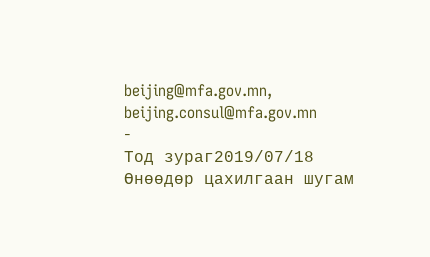beijing@mfa.gov.mn, beijing.consul@mfa.gov.mn
-
Тод зураг2019/07/18
Өнөөдөр цахилгаан шугам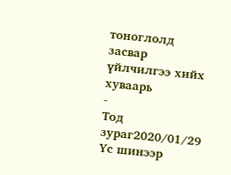тоноглолд засвар үйлчилгээ хийх хуваарь
-
Тод зураг2020/01/29
Үс шинээр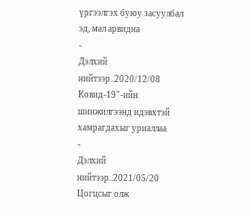үргээлгэх буюу засуулбал эд, мал арвидна
-
Дэлхий нийтээр..2020/12/08
Ковид-19"-ийн шинжилгээнд идэвхтэй хамрагдахыг уриаллаа
-
Дэлхий нийтээр..2021/05/20
Цогцсыг олж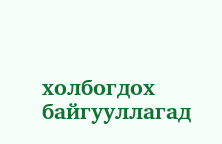холбогдох байгууллагад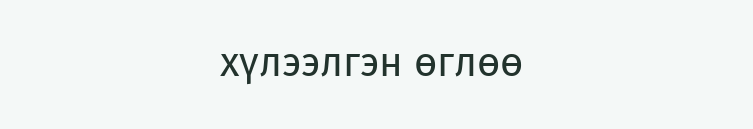хүлээлгэн өглөө